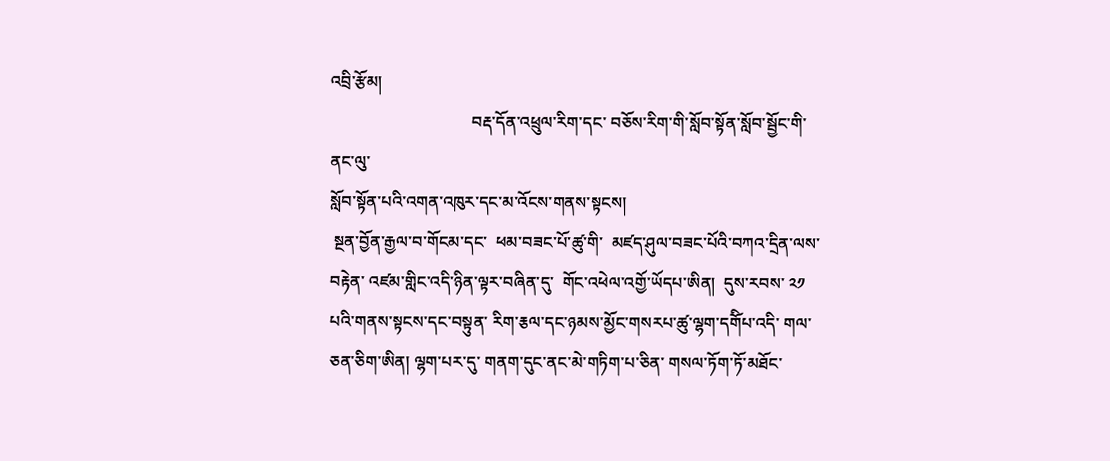འབྲི་རྩོམ།
                                  བརྡ་དོན་འཕྲུལ་རིག་དང་ བཅོས་རིག་གི་སློབ་སྟོན་སློབ་སྦྱོང་གི་ནང་ལུ་
སློབ་སྟོན་པའི་འགན་འཁུར་དང་མ་འོངས་གནས་སྟངས།
 སྔན་བྱོན་རྒྱལ་བ་གོངམ་དང་  ཕམ་བཟང་པོ་ཚུ་གི་  མཛད་ཤུལ་བཟང་པོའི་བཀའ་དྲིན་ལས་བརྟེན་ འཛམ་གླིང་འདི་ཉིན་ལྟར་བཞིན་དུ་  གོང་འཕེལ་འགྱོ་ཡོདཔ་ཨིན།  དུས་རབས་ ༢༡ པའི་གནས་སྟངས་དང་བསྟུན་ རིག་རྕལ་དང་ཉམས་མྱོང་གསརཔ་ཚུ་ལྷག་དགོིཔ་འདི་ གལ་ཅན་ཅིག་ཨིན། ལྷག་པར་དུ་ གནག་དུང་ནང་མེ་གཏིག་པ་ཅིན་ གསལ་ཏོག་ཏོ་མཐོང་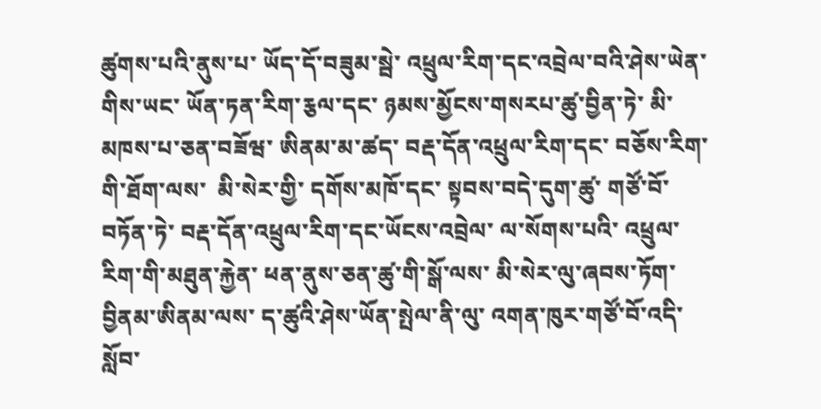ཚུགས་པའི་ནུས་པ་ ཡོད་དོ་བཟུམ་སྦེ་ འཕྲུལ་རིག་དང་འབྲེལ་བའི་ཤེས་ཡེན་གིས་ཡང་ ཡོན་ཏན་རིག་རྕལ་དང་ ཉམས་མྱོངས་གསརཔ་ཚུ་བྱིན་ཏེ་ མི་མཁས་པ་ཅན་བཟོཝ་ ཨིནམ་མ་ཚད་ བརྡ་དོན་འཕྲུལ་རིག་དང་ བཅོས་རིག་གི་ཐོག་ལས་  མི་སེར་གྱི་ དགོས་མཁོ་དང་ སྟབས་བདེ་དུག་ཚུ་ གཙོ་བོ་བཏོན་ཏེ་ བརྡ་དོན་འཕྲུལ་རིག་དང་ཡོངས་འབྲེལ་ ལ་སོགས་པའི་ འཕྲུལ་རིག་གི་མཐུན་རྐྱེན་ ཕན་ནུས་ཅན་ཚུ་གི་སྒོ་ལས་ མི་སེར་ལུ་ཞབས་ཏོག་ བྱིནམ་ཨིནམ་ལས་ ད་ཚུའི་ཤེས་ཡོན་སྤེལ་ནི་ལུ་ འགན་ཁུར་གཙོ་བོ་འདི་ སློབ་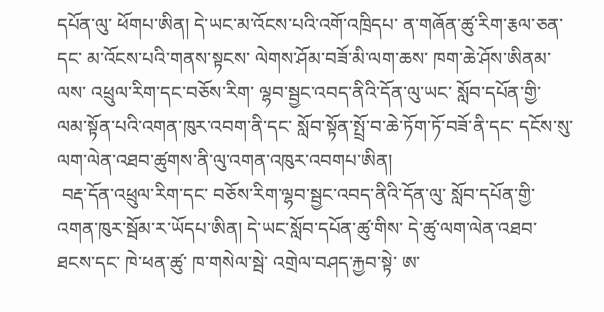དཔོན་ལུ་ ཕོགཔ་ཨིན། དེ་ཡང་མ་འོངས་པའི་འགོ་འཁྲིདཔ་ ན་གཞོན་ཚུ་རིག་རྕལ་ཅན་དང་ མ་འོངས་པའི་གནས་སྟངས་ ལེགས་ཤོམ་བཟོ་མི་ལག་ཆས་ ཁག་ཆེ་ཤོས་ཨིནམ་ལས་ འཕྲུལ་རིག་དང་བཅོས་རིག་ ལྷབ་སྦྱང་འབད་ནིའི་དོན་ལུ་ཡང་ སློབ་དཔོན་གྱི་ ལམ་སྟོན་པའི་འགན་ཁུར་འབག་ནི་དང་ སློབ་སྟོན་སྤྲོ་བ་ཆེ་ཏོག་ཏོ་བཟོ་ནི་དང་ དངོས་སུ་ལག་ལེན་འཐབ་ཚུགས་ནི་ལུ་འགན་འཁུར་འབགཔ་ཨིན།
 བརྡ་དོན་འཕྲུལ་རིག་དང་ བཅོས་རིག་ལྷབ་སྦྱང་འབད་ནིའི་དོན་ལུ་ སློབ་དཔོན་གྱི་འགན་ཁུར་སྦོམ་ར་ཡོདཔ་ཨིན། དེ་ཡང་སློབ་དཔོན་ཚུ་གིས་ དེ་ཚུ་ལག་ལེན་འཐབ་ཐངས་དང་ ཁེ་ཕན་ཚུ་ ཁ་གསེལ་སྦེ་ འགྲེལ་བཤད་རྐྱབ་སྟེ་ ཨ་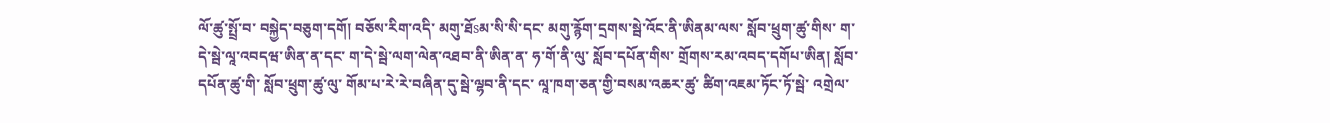ལོ་ཚུ་སྤྲོ་བ་ བསྐྱེད་བཅུག་དགོ། བཅོས་རིག་འདི་ མགུ་ཐོsམ་སི་སི་དང་ མགུ་རྙོག་དྲགས་སྦེ་འོང་ནི་ཨིནམ་ལས་ སློབ་ཕྲུག་ཚུ་གིས་ ག་དེ་སྦེ་ལཱ་འབདཝ་ཨིན་ན་དང་ ག་དེ་སྦེ་ལག་ལེན་འཐབ་ནི་ཨིན་ན་ ཧ་གོ་ནི་ལུ་ སློབ་དཔོན་གིས་ གྲོགས་རམ་འབད་དགོཔ་ཨིན། སློབ་དཔོན་ཚུ་གི་ སློབ་ཕྲུག་ཚུ་ལུ་ གོམ་པ་རེ་རེ་བཞིན་དུ་སྦེ་ལྷབ་ནི་དང་ ལཱ་ཁག་ཅན་གྱི་བསམ་འཆར་ཚུ་ ཚིག་འཇམ་ཏོང་ཏོ་སྦེ་ འགྲེལ་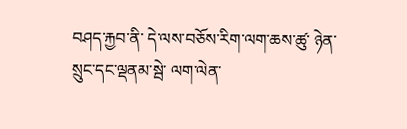བཤད་རྐྱབ་ནི་ དེ་ལས་བཅོས་རིག་ལག་ཆས་ཚུ་ ཉེན་སྲུང་དང་ལྡནམ་སྦེ་ ལག་ལེན་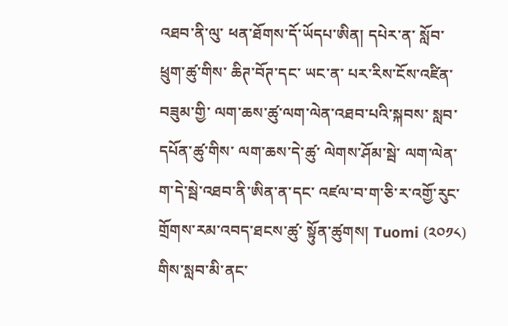འཐབ་ནི་ལུ་ ཕན་ཐོགས་དོ་ཡོདཔ་ཨིན། དཔེར་ན་ སློབ་ཕྲུག་ཚུ་གིས་ ཆིཊ་བོཊ་དང་ ཡང་ན་ པར་རིས་ངོས་འཛིན་བཟུམ་གྱི་ ལག་ཆས་ཚུ་ལག་ལེན་འཐབ་པའི་སྐབས་ སླབ་དཔོན་ཚུ་གིས་ ལག་ཆས་དེ་ཚུ་ ལེགས་ཤོམ་སྦེ་ ལག་ལེན་ག་དེ་སྦེ་འཐབ་ནི་ཨིན་ན་དང་ འཛལ་བ་ག་ཅི་ར་འགྱོ་རུང་ གྲོགས་རམ་འབད་ཐངས་ཚུ་ སྟོུན་ཚུགས། Tuomi (༢༠༡༨) གིས་སླབ་མི་ནང་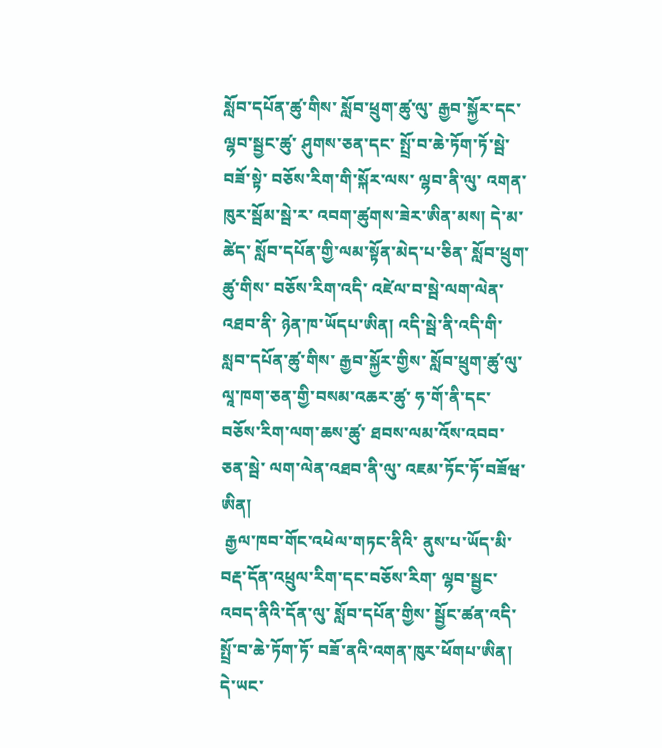སློབ་དཔོན་ཚུ་གིས་ སློབ་ཕྲུག་ཚུ་ལུ་ རྒྱབ་སྐྱོར་དང་ ལྷབ་སྦྱང་ཚུ་ ཤུགས་ཅན་དང་ སྤྲོ་བ་ཆེ་ཏོག་ཏོ་སྦེ་བཟོ་སྟེ་ བཅོས་རིག་གི་སྐོར་ལས་ ལྷབ་ནི་ལུ་ འགན་ཁུར་སྦོམ་སྦེ་ར་ འབག་ཚུགས་ཟེར་ཨིན་མས། དེ་མ་ཚེད་ སློབ་དཔོན་གྱི་ལམ་སྟོན་མེད་པ་ཅིན་ སློབ་ཕྲུག་ཚུ་གིས་ བཅོས་རིག་འདི་ འཛེལ་བ་སྦེ་ལག་ལེན་འཐབ་ནི་ ཉེན་ཁ་ཡོདཔ་ཨིན། འདི་སྦེ་ནི་འདི་གི་ སླབ་དཔོན་ཚུ་གིས་ རྒྱབ་སྐྱོར་གྱིས་ སློབ་ཕྲུག་ཚུ་ལུ་ ལཱ་ཁག་ཅན་གྱི་བསམ་འཆར་ཚུ་ ཧ་གོ་ནི་དང་ བཅོས་རིག་ལག་ཆས་ཚུ་ ཐབས་ལམ་འོས་འབབ་ཅན་སྦེ་ ལག་ལེན་འཐབ་ནི་ལུ་ འཇམ་ཏོང་ཏོ་བཟོཝ་ཨིན།
 རྒྱལ་ཁབ་གོང་འཕེལ་གཏང་ནིའི་ ནུས་པ་ཡོད་མི་ བརྡ་དོན་འཕྲུལ་རིག་དང་བཅོས་རིག་ ལྷབ་སྦྱང་འབད་ནིའི་དོན་ལུ་ སློབ་དཔོན་གྱིས་ སྦྱོང་ཚན་འདི་ སྤྲོ་བ་ཆེ་ཏོག་ཏོ་ བཟོ་ནའི་འགན་ཁུར་ཕོགཔ་ཨིན། དེ་ཡང་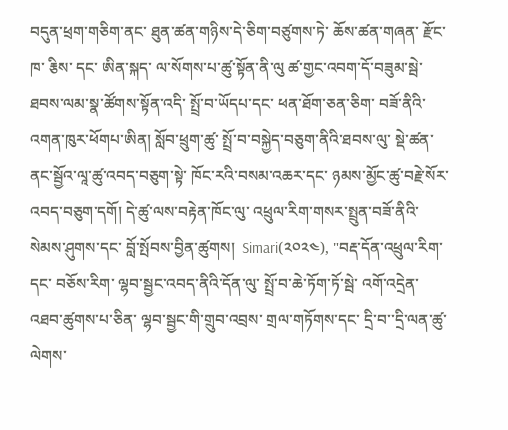བདུན་ཕྲག་གཅིག་ནང་ ཐུན་ཚན་གཉིས་དེ་ཅིག་བཙུགས་ཏེ་ ཆོས་ཚན་གཞན་ རྫོང་ཁ་ རྕིས་ དང་ ཨིན་སྐད་ ལ་སོགས་པ་ཚུ་སྟོན་ནི་ལུ ཚ་གྱང་འབག་དོ་བཟུམ་སྦེ་ ཐབས་ལམ་སྣ་ཚོགས་སྟོན་འདི་ སྤྲོ་བ་ཡོདཔ་དང་ ཕན་ཐོག་ཅན་ཅིག་ བཟོ་ནིའི་འགན་ཁུར་ཕོགཔ་ཨིན། སློབ་ཕྲུག་ཚུ་ སྤྲོ་བ་བསྐྱེད་བཅུག་ནིའི་ཐབས་ལུ་ སྡེ་ཚན་ནང་སྦྱོའ་ལཱ་ཚུ་འབད་བཅུག་སྟེ་ ཁོང་རའི་བསམ་འཆར་དང་ ཉམས་མྱོང་ཚུ་བརྗེ་སོར་འབད་བཅུག་དགོ། དེ་ཚུ་ལས་བརྟེན་ཁོང་ལུ་ འཕྲུལ་རིག་གསར་སྤྲུན་བཟོ་ནིའི་ སེམས་ཤུགས་དང་ བློ་སྤོབས་བྱིན་ཚུགས།  Simari(༢༠༢༤), "བརྡ་དོན་འཕྲུལ་རིག་དང་ བཅོས་རིག་ ལྷབ་སྦྱང་འབད་ནིའི་དོན་ལུ་ སྤྲོ་བ་ཆེ་ཏོག་ཏོ་སྦེ་ འགོ་འདྲེན་འཐབ་ཚུགས་པ་ཅིན་ ལྷབ་སྦྱང་གི་གྲུབ་འབྲས་ གྲལ་གཏོགས་དང་ དྲི་བ་་དྲི་ལན་ཚུ་ ལེགས་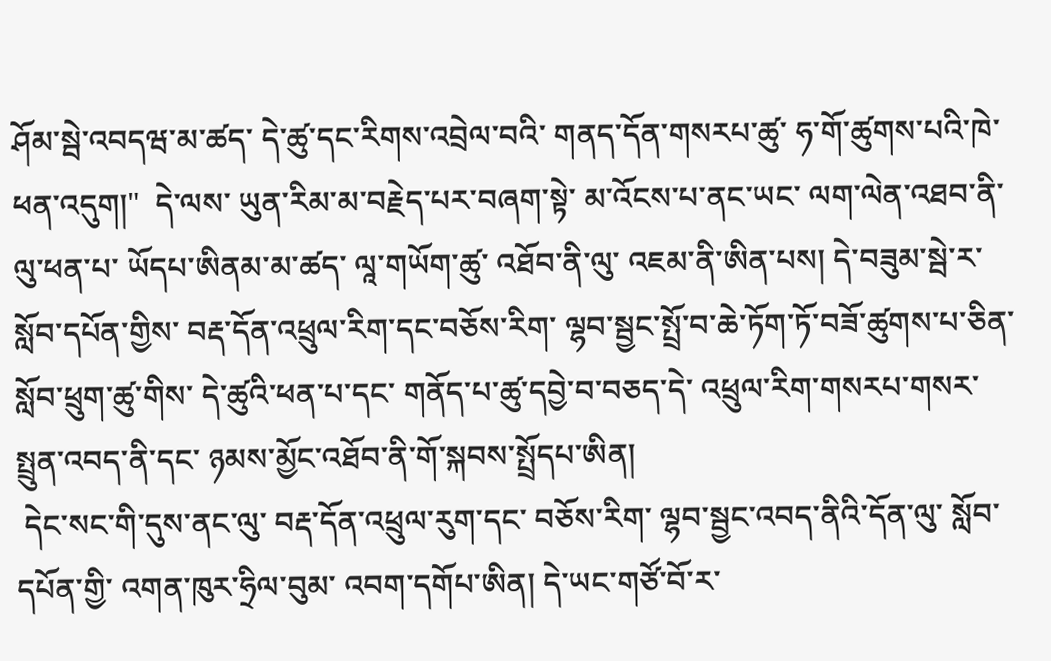ཤོམ་སྦེ་འབདཝ་མ་ཚད་ དེ་ཚུ་དང་རིགས་འབྲེལ་བའི་ གནད་དོན་གསརཔ་ཚུ་ ཧ་གོ་ཚུགས་པའི་ཁེ་ཕན་འདུག།"  དེ་ལས་ ཡུན་རིམ་མ་བརྗེད་པར་བཞག་སྟེ་ མ་འོངས་པ་ནང་ཡང་ ལག་ལེན་འཐབ་ནི་ལུ་ཕན་པ་ ཡོདཔ་ཨིནམ་མ་ཚད་ ལཱ་གཡོག་ཚུ་ འཐོབ་ནི་ལུ་ འཇམ་ནི་ཨིན་པས། དེ་བཟུམ་སྦེ་ར་ སློབ་དཔོན་གྱིས་ བརྡ་དོན་འཕྲུལ་རིག་དང་བཅོས་རིག་ ལྷབ་སྦྱང་སྤྲོ་བ་ཆེ་ཏོག་ཏོ་བཟོ་ཚུགས་པ་ཅིན་ སློབ་ཕྲུག་ཚུ་གིས་ དེ་ཚུའི་ཕན་པ་དང་ གནོད་པ་ཚུ་དབྱེ་བ་བཅད་དེ་ འཕྲུལ་རིག་གསརཔ་གསར་སྤྲུན་འབད་ནི་དང་ ཉམས་མྱོང་འཐོབ་ནི་གོ་སྐབས་སྤྲོདཔ་ཨིན།
 དེང་སང་གི་དུས་ནང་ལུ་ བརྡ་དོན་འཕྲུལ་རུག་དང་ བཅོས་རིག་ ལྷབ་སྦྱང་འབད་ནིའི་དོན་ལུ་ སློབ་དཔོན་གྱི་ འགན་ཁུར་ཧྲིལ་བུམ་ འབག་དགོཔ་ཨིན། དེ་ཡང་གཙོ་བོ་ར་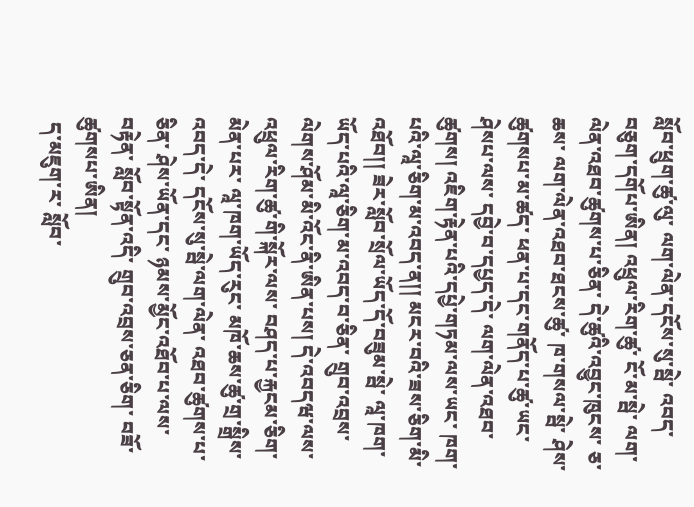སློབ་ཕྲུག་ཚུ་ལུ་ ལག་ལེན་དངོས་སུ་སྦེ་ འབད་བཅུག་དགོཔ་ཨིན། འཕྲུལ་རིག་ཚུ་ ངོ་མ་སྦེ་ ལག་ལེན་འཐབ་ཚུགས་པ་ཅིན་ དེ་ཚུའི་འབྱུང་ཁུངས་ ཅ་ཆས་ ལག་ལེན་འཐབ་ཐངས་ཚུ་ ཁ་གསལ་སྦེ་ ཤེས་ཚུགསཔ་མ་ཚད་ ཕན་པ་དང་གནོད་པ་ཚུ་ཡང་ཤེསཔ་ལས་ དབྱེ་བ་དཔྱད་དེ་ ལག་ལེན་འཐབ་ཚུགས། འཇིག་རྟེན་པའི་དཔྱེ་གཏམ་ལས་ཡང་ ཁག་པའི་ལཱ་ཅིག་མ་འབད་ན།། མངར་བའི་ཟས་ཅིག་མི་འཐོབ།། ཟེར་སློབ་སྲོལ་ཡོད་དོ་བཟུམ་སྦེ་ ལཱ་ཁག་ཡོད་པའི་ལཱ་ཅིག་མ་འབད་བ་ཅིན་ གྲུབ་འབྲས་ ལེགས་ཤོམ་མི་འོང་ནི་ཨིན་པས། དེ་འབདཝ་ལས་ འཕྲུལ་རིག་ཚུ་གི་སྐོར་ལས་ བཤད་པ་རྐྱངམ་ཅིག་མེན་པར་ ལཱ་ཁག་ཡོད་རུང་ མཁོ་ཆས་ཚུ་གྲ་སྒྲིས་འབད་དེ་ དངོས་སུ་སྦེ་ལག་ལེན་ འཐབ་ཚུགས་པ་ཅིན་ ཤེས་ཡོན་དང་ ཉམས་མྱོང་འཐོབ་པ་ལས་བརྟེན་ སློབ་སྟོན་འདི་ གྲུབ་འབྲས་ཅན་ཅིག་ བཟོ་ཚུགསཔ་ཨིན།
 ད་མཇུག་ར་ སློབ་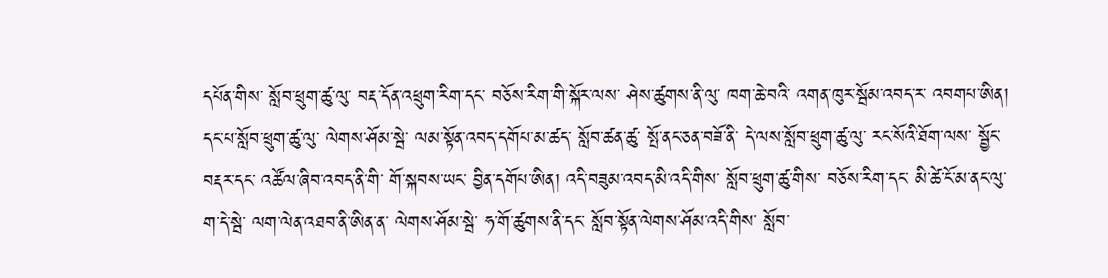དཔོན་གིས་ སློབ་ཕྲུག་ཚུ་ལུ་ བརྡ་དོན་འཕྲུག་རིག་དང་ བཅོས་རིག་གི་སྐོར་ལས་ ཤེས་ཚུགས་ནི་ལུ་ ཁག་ཆེ་བའི་ འགན་ཁུར་སྦོམ་འབད་ར་ འབགཔ་ཨིན། དང་པ་སློབ་ཕྲུག་ཚུ་ལུ་ ལེགས་ཤོམ་སྦེ་ ལམ་སྟོན་འབད་དགོཔ་མ་ཚད་ སློབ་ཚན་ཚུ་ སྤོ་ནང་ཅན་བཟོ་ནི་ དེ་ལས་སློབ་ཕྲུག་ཚུ་ལུ་ རང་སོའི་ཐོག་ལས་ སྦྱོང་བརྡར་དང་ འཚོལ་ཞིབ་འབད་ནི་གི་ གོ་སྐབས་ཡང་ བྱིན་དགོཔ་ཨིན། འདི་བཟུམ་འབད་མི་འདི་གིས་ སློབ་ཕྲུག་ཚུ་གིས་ བཅོས་རིག་དང་ མི་ཚེ་ངོ་མ་ནང་ལུ་ ག་དེ་སྦེ་ ལག་ལེན་འཐབ་ནི་ཨིན་ན་ ལེགས་ཤོམ་སྦེ་ ཧ་གོ་ཚུགས་ནི་དང་ སློབ་སྟོན་ལེགས་ཤོམ་འདི་གིས་ སློབ་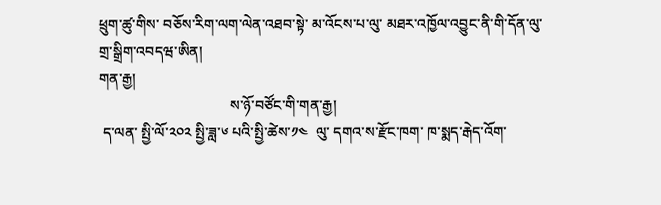ཕྲུག་ཚུ་གིས་ བཅོས་རིག་ལག་ལེན་འཐབ་སྟེ་ མ་འོངས་པ་ལུ་ མཐར་འཁྱོལ་འབྱུང་ནི་གི་དོན་ལུ་ གྲ་སྒྲིག་འབདཝ་ཨིན།
གན་རྒྱ།
                                    ས་ཉོ་བཙོང་གི་གན་རྒྱ།
 ད་ལན་ སྤྱི་ལོ་༢༠༢ སྤྱི་ཟླ་༦ པའི་སྤྱི་ཚེས་༡༤  ལུ་ དགའ་ས་རྫོང་ཁག་ ཁ་སྨད་རྒེད་འོག་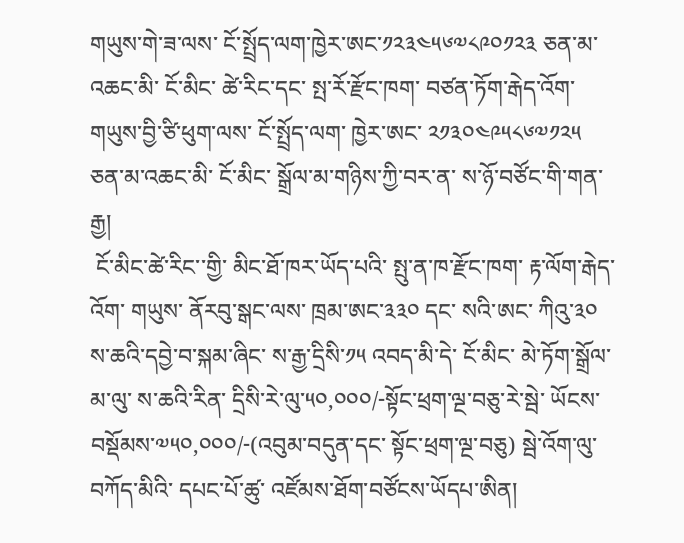གཡུས་གེ་ཟ་ལས་ ངོ་སྤྲོད་ལག་ཁྱེར་ཨང་༡༢༣༤༥༦༧༨༩༠༡༢༣ ཅན་མ་འཆང་མི་ ངོ་མིང་ ཚེ་རིང་དང་ སྤ་རོ་རྫོང་ཁག་ བཙན་ཏོག་རྒེད་འོག་ གཡུས་བྱི་ཙི་ཕུག་ལས་ ངོ་སྤྲོད་ལག་ ཁྱེར་ཨང་ ༢༡༣༠༤༩༥༨༦༧༡༢༥ ཅན་མ་འཆང་མི་ ངོ་མིང་ སྒྲོལ་མ་གཉིས་ཀྱི་བར་ན་ ས་ཉོ་བཙོང་གི་གན་རྒྱ།
 ངོ་མིང་ཚེ་རིང་་གྱི་ མིང་ཐོ་ཁར་ཡོད་པའི་ སྤུ་ན་ཁ་རྫོང་ཁག་ རྟ་ལོག་རྒེད་འོག་ གཡུས་ ནོརབུ་སྒང་ལས་ ཁྲམ་ཨང་༣༣༠ དང་ སའི་ཨང་ ཀིའུ་༣༠ ས་ཆའི་དབྱེ་བ་སྐམ་ཞིང་ ས་རྒྱ་དྲིསི་༡༥ འབད་མི་དེ་ ངོ་མིང་ མེ་ཏོག་སྒྲོལ་མ་ལུ་ ས་ཆའི་རིན་ དྲིསི་རེ་ལུ་༥༠,༠༠༠/-སྟོང་ཕྲག་ལྔ་བཅུ་རེ་སྦེ་ ཡོངས་བསྡོམས་༧༥༠,༠༠༠/-(འབུམ་བདུན་དང་ སྟོང་ཕྲག་ལྔ་བཅུ) སྦེ་འོག་ལུ་བཀོད་མིའི་ དཔང་པོ་ཚུ་ འཛོམས་ཐོག་བཙོངས་ཡོདཔ་ཨིན།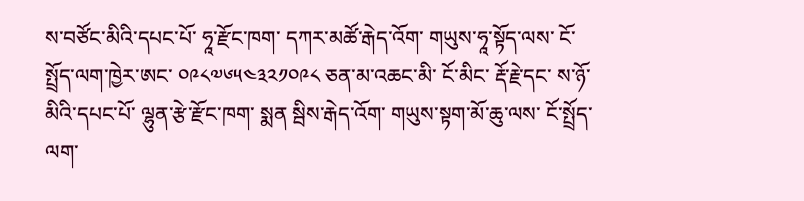ས་བཙོང་མིའི་དཔང་པོ་ ཧཱ་རྫོང་ཁག་ དཀར་མཚོ་རྒེད་འོག་ གཡུས་ཧཱ་སྟོད་ལས་ ངོ་སྤྲོད་ལག་ཁྱེར་ཨང་ ༠༩༨༧༦༥༤༣༢༡༠༩༨ ཅན་མ་འཆང་མི་ ངོ་མིང་ རྡོ་རྗེ་དང་ ས་ཉོ་མིའི་དཔང་པོ་ ལྷུན་རྩེ་རྫོང་ཁག་ སྨན སྦིས་རྒེད་འོག་ གཡུས་སྟག་མོ་ཆུ་ལས་ ངོ་སྤྲོད་ལག་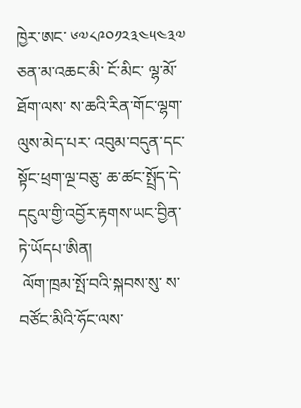ཁྱེར་ཨང་ ༦༧༨༩༠༡༢༣༤༥༤༣༧ ཅན་མ་འཆང་མི་ ངོ་མིང་ ལྷ་མོ་ཐོག་ལས་ ས་ཆའི་རིན་གོང་ལྷག་ལུས་མེད་པར་ འབུམ་བདུན་དང་སྟོང་ཕྲག་ལྔ་བཅུ་ ཆ་ཚང་སྤྲོད་དེ་ དངུལ་གྱི་འབྱོར་རྟགས་ཡང་བྱིན་ཏེ་ཡོདཔ་ཨིན།
 ལོག་ཁྲམ་སྤོ་བའི་སྐབས་སུ་ ས་བཙོང་མིའི་ཧོང་ལས་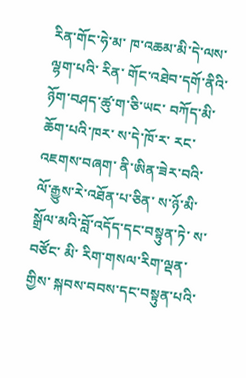རིན་གོང་ཧེ་མ་ ཁ་འཆམ་མི་དེ་ལས་ལྷག་པའི་ རིན་ གོང་འཐེབ་དགོ་ནིའི་ ཉོག་བཤད་ཚུ་ག་ཅི་ཡང་ བཀོད་མི་ཆོག་པའི་ཁར་ ས་དེ་ཁོ་ར་ རང་འཇགས་བཞག་ ནི་ཨིན་ཟེར་བའི་ ལོ་རྒྱུས་རེ་འཐོན་པ་ཅིན་ ས་ཉོ་མི་ སྒྲོལ་མའི་བློ་འདོད་དང་བསྟུན་ཏེ་ ས་བཙོང་ མི་ རིག་གསལ་རིག་ལྡན་གྱིས་ སྐབས་བབས་དང་བསྟུན་པའི་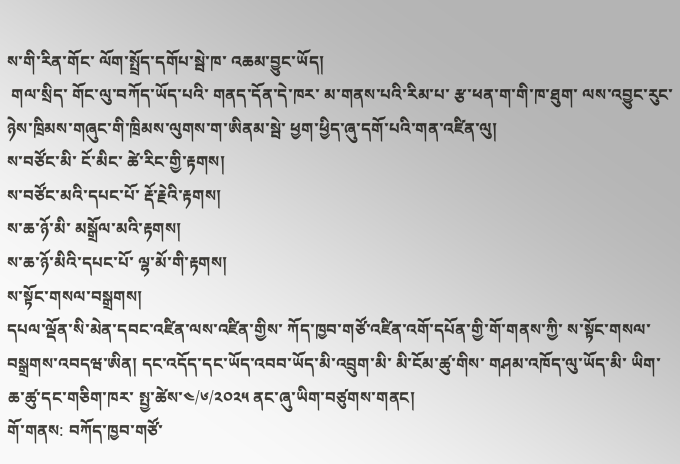ས་གི་རིན་གོང་ ལོག་སྤྲོད་དགོཔ་སྦེ་ཁ་ འཆམ་བྱུང་ཡོད།
 གལ་སྲིད་ གོང་ལུ་བཀོད་ཡོད་པའི་ གནད་དོན་དེ་ཁར་ མ་གནས་པའི་རིམ་པ་ རྩ་ཕན་ག་གི་ཁ་ཐུག་ ལས་འབྱུང་རུང་ ཉེས་ཁྲིམས་གཞུང་གི་ཁྲིམས་ལུགས་ག་ཨིནམ་སྦེ་ ཕྱག་ཕྱིད་ཞུ་དགོ་པའི་གན་འཛིན་ལུ།
ས་བཙོང་མི་ ངོ་མིང་ ཚེ་རིང་གྱི་རྟགས།
ས་བཙོང་མའི་དཔང་པོ་ རྡོ་རྗེའི་རྟགས།
ས་ཆ་ཉོ་མི་ མསྒྲོལ་མའི་རྟགས།
ས་ཆ་ཉོ་མིའི་དཔང་པོ་ ལྷ་མོ་གི་རྟགས།
ས་སྟོང་གསལ་བསྒྲགས།
དཔལ་ལྡོན་སི་མེན་དབང་འཛིན་ལས་འཛིན་གྱིས་ ཀོད་ཁྱབ་གཙོ་འཛིན་འགོ་དཔོན་གྱི་གོ་གནས་ཀྱི་ ས་སྟོང་གསལ་བསྒྲགས་འབདཝ་ཨིན། དང་འདོད་དང་ཡོད་འབབ་ཡོད་མི་འབྲུག་མི་ མི་ངོམ་ཚུ་གིས་ གཤམ་འཁོད་ལུ་ཡོད་མི་ ཡིག་ཆ་ཚུ་དང་གཅིག་ཁར་ སྤྱ་ཚེས་༤/༦/༢༠༢༥ ནང་ཞུ་ཡིག་བཙུགས་གནང།
གོ་གནས: བཀོད་ཁྱབ་གཙོ་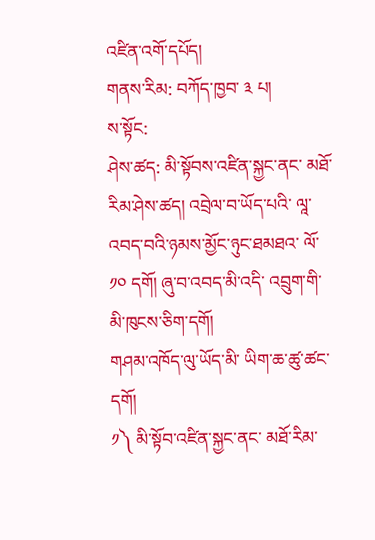འཛིན་འགོ་དཔོད།
གནས་རིམ: བཀོད་ཁྱབ་ ༣ པ།
ས་སྟོང:
ཤེས་ཚད: མི་སྟོབས་འཛིན་སྐྱང་ནང་ མཐོ་རིམ་ཤེས་ཚད། འབྲེལ་བ་ཡོད་པའི་ ལཱ་འབད་བའི་ཉམས་མྱོང་ཉུང་ཐམཐའ་ ལོ་ ༡༠ དགོ། ཞུ་བ་འབད་མི་འདི་ འབྲུག་གི་མི་ཁུངས་ཅིག་དགོ།
གཤམ་འཁོད་ལུ་ཡོད་མི་ ཡིག་ཆ་ཚུ་ཚང་དགོ།
༡༽ མི་སྟོབ་འཛིན་སྐྱང་ནང་ མཐོ་རིམ་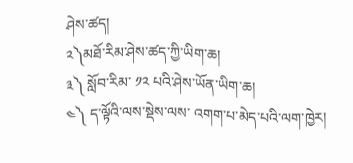ཤེས་ཚད།
༢༽མཐོ་རིམ་ཤེས་ཚད་ཀྱི་ཡིག་ཆ།
༣༽ སློབ་རིམ་ ༡༢ པའི་ཤེས་ཡོན་ཡིག་ཆ།
༤༽ ད་ལྟོའི་ལས་སྡེས་ལས་ འགག་པ་མེད་པའི་ལག་ཁྱེར།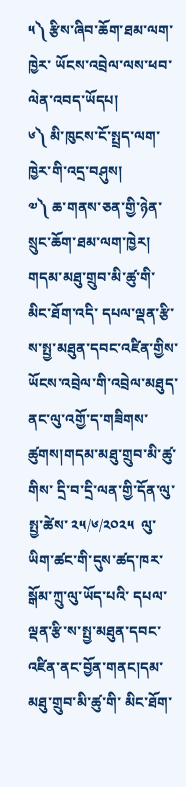༥༽ རྩིས་ཞིབ་ཆོག་ཐམ་ལག་ཁྱེར་ ཡོངས་འབྲེལ་ལས་ཕབ་ལེན་འབད་ཡོདཔ།
༦༽ མི་ཁུངས་ངོ་སྤྲད་ལག་ཁྱེར་གི་འདྲ་བཤུས།
༧༽ ཆ་གནས་ཅན་གྱི་ཉེན་སྲུང་ཆོག་ཐམ་ལག་ཁྱེར།
གདམ་མཐུ་གྲུབ་མི་ཚུ་གི་ མིང་ཐོག་འདི་ དཔལ་ལྡན་རྩི་ས་སྤྱ་མཐུན་དབང་འཛིན་གྱིས་ ཡོངས་འབྲེལ་གི་འབྲེལ་མཐུད་ནང་ལུ་འགྱོ་ད་གཟིགས་ཚུགས།གདམ་མཐུ་གྲུབ་མི་ཚུ་གིས་ དྲི་བ་དྲི་ལན་གྱི་དོན་ལུ་ སྤྱ་ཚེས་ ༢༥/༦/༢༠༢༥  ལུ་ ཡིག་ཚང་གི་དུས་ཚད་ཁར་ སྒོམ་ཀྲུ་ལུ་ཡོད་པའི་ དཔལ་ལྡན་རྩི་ས་སྤྱ་མཐུན་དབང་འཛིན་ནང་བྱོན་གནང།དམ་མཐུ་གྲུབ་མི་ཚུ་གི་ མིང་ཐོག་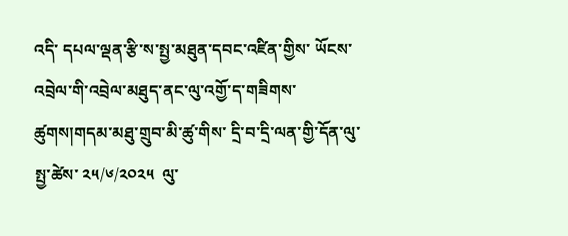འདི་ དཔལ་ལྡན་རྩི་ས་སྤྱ་མཐུན་དབང་འཛིན་གྱིས་ ཡོངས་འབྲེལ་གི་འབྲེལ་མཐུད་ནང་ལུ་འགྱོ་ད་གཟིགས་ཚུགས།གདམ་མཐུ་གྲུབ་མི་ཚུ་གིས་ དྲི་བ་དྲི་ལན་གྱི་དོན་ལུ་ སྤྱ་ཚེས་ ༢༥/༦/༢༠༢༥  ལུ་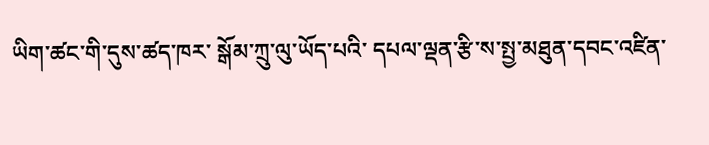ཡིག་ཚང་གི་དུས་ཚད་ཁར་ སྒོམ་ཀྲུ་ལུ་ཡོད་པའི་ དཔལ་ལྡན་རྩི་ས་སྤྱ་མཐུན་དབང་འཛིན་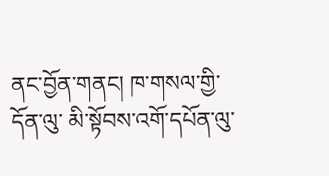ནང་བྱོན་གནང། ཁ་གསལ་གྱི་དོན་ལུ་ མི་སྟོབས་འགོ་དཔོན་ལུ་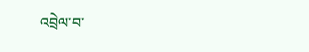འབྲེལ་བ་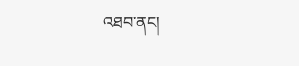འཐབ་ནང།